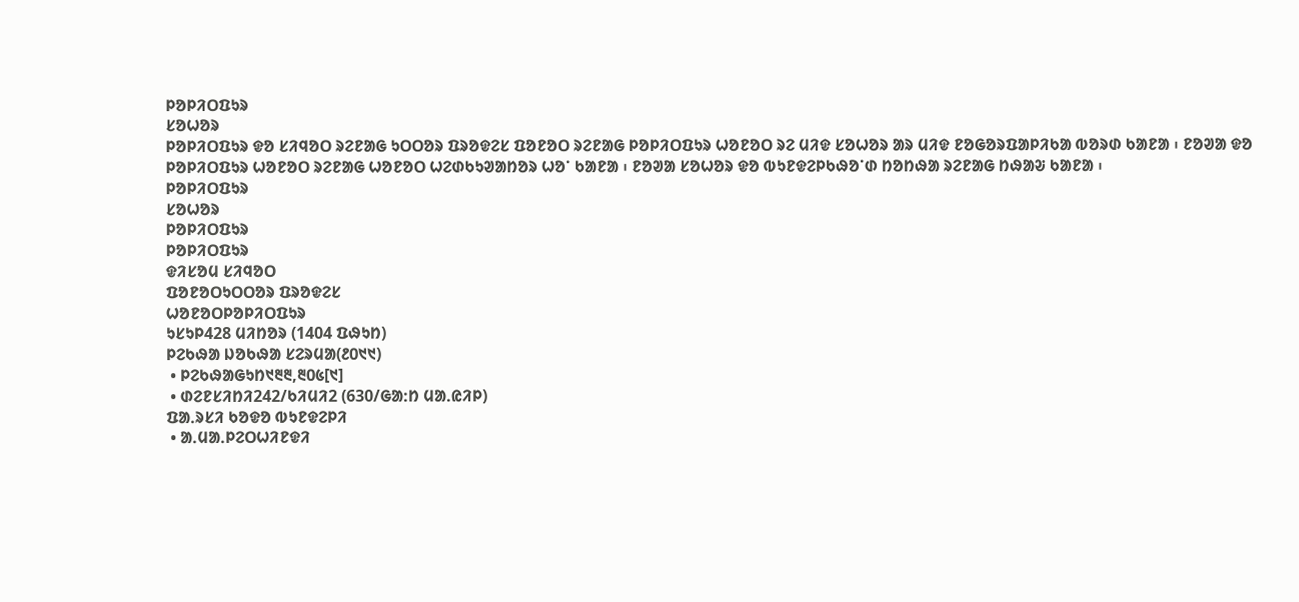ᱞᱚᱞᱤᱛᱯᱩᱨ
ᱥᱚᱦᱚᱨ
ᱞᱚᱞᱤᱛᱯᱩᱨ ᱫᱚ ᱥᱤᱧᱚᱛ ᱨᱮᱱᱟᱜ ᱩᱛᱛᱚᱨ ᱯᱨᱚᱫᱮᱥ ᱯᱚᱱᱚᱛ ᱨᱮᱱᱟᱜ ᱞᱚᱞᱤᱛᱯᱩᱨ ᱦᱚᱱᱚᱛ ᱨᱮ ᱢᱤᱫ ᱥᱚᱦᱚᱨ ᱟᱨ ᱢᱤᱫ ᱱᱚᱜᱚᱨᱯᱟᱞᱤᱠᱟ ᱵᱚᱨᱰ ᱠᱟᱱᱟ ᱾ ᱱᱚᱣᱟ ᱫᱚ ᱞᱚᱞᱤᱛᱯᱩᱨ ᱦᱚᱱᱚᱛ ᱨᱮᱱᱟᱜ ᱦᱚᱱᱚᱛ ᱦᱮᱰᱠᱩᱣᱟᱴᱚᱨ ᱦᱚᱸ ᱠᱟᱱᱟ ᱾ ᱱᱚᱣᱟ ᱥᱚᱦᱚᱨ ᱫᱚ ᱵᱩᱱᱫᱮᱞᱠᱷᱚᱸᱰ ᱴᱚᱴᱷᱟ ᱨᱮᱱᱟᱜ ᱴᱷᱟᱶ ᱠᱟᱱᱟ ᱾
ᱞᱚᱞᱤᱛᱯᱩᱨ
ᱥᱚᱦᱚᱨ
ᱞᱚᱞᱤᱛᱯᱩᱨ
ᱞᱚᱞᱤᱛᱯᱩᱨ
ᱫᱤᱥᱚᱢ ᱥᱤᱧᱚᱛ
ᱯᱚᱱᱚᱛᱩᱛᱛᱚᱨ ᱯᱨᱚᱫᱮᱥ
ᱦᱚᱱᱚᱛᱞᱚᱞᱤᱛᱯᱩᱨ
ᱩᱥᱩᱞ428 ᱢᱤᱴᱚᱨ (1404 ᱯᱷᱩᱴ)
ᱞᱮᱠᱷᱟ ᱡᱚᱠᱷᱟ ᱥᱮᱨᱢᱟ(᱒᱐᱑᱑)
 • ᱞᱮᱠᱷᱟᱜᱩᱴ᱑᱓᱓,᱓᱐᱕[᱑]
 • ᱰᱮᱱᱥᱤᱴᱤ242/ᱠᱤᱢᱤ2 (630/ᱜᱟᱺᱴ ᱢᱟᱹᱭᱤᱞ)
ᱯᱟᱹᱨᱥᱤ ᱠᱚᱫᱚ ᱵᱩᱱᱫᱮᱞᱤ
 • ᱟᱹᱢᱟᱹᱞᱮᱛᱦᱤᱱᱫᱤ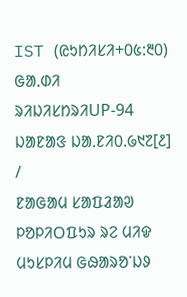IST (ᱭᱩᱴᱤᱥᱤ+᱐᱕:᱓᱐)
ᱜᱟᱹᱰᱤ ᱨᱤᱡᱤᱥᱴᱨᱤUP-94
ᱡᱟᱱᱟᱝ ᱡᱟᱹᱱᱤ᱐.᱙᱑᱗[᱒] /
ᱱᱟᱜᱟᱢ ᱥᱟᱯᱲᱟᱣ
ᱞᱚᱞᱤᱛᱯᱩᱨ ᱨᱮ ᱢᱤᱫ ᱢᱩᱥᱞᱤᱢ ᱜᱷᱟᱨᱚᱸᱡᱽ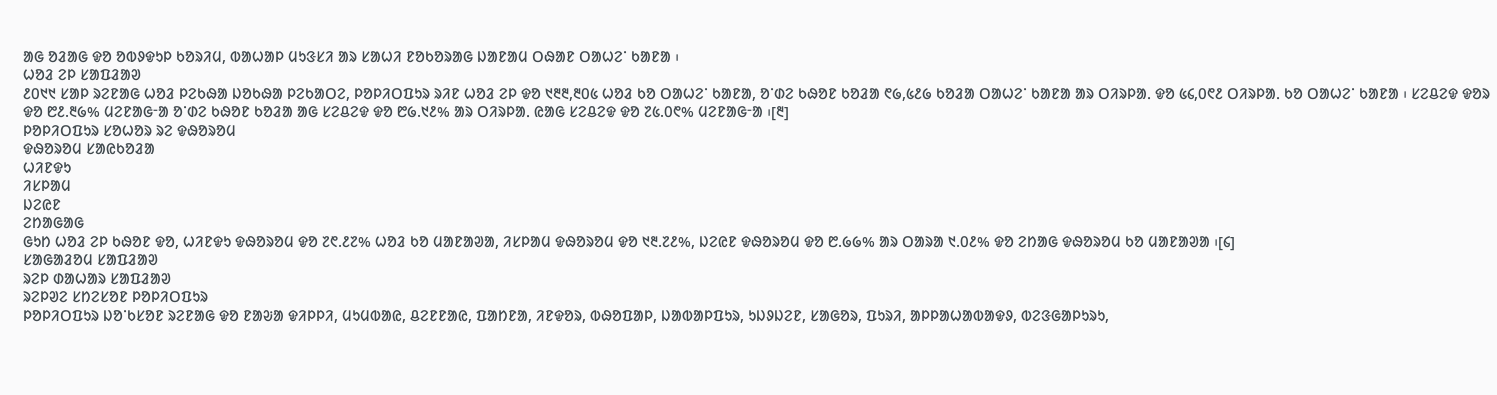ᱟᱜ ᱚᱲᱟᱜ ᱫᱚ ᱚᱵᱽᱫᱩᱞ ᱠᱚᱨᱤᱢ, ᱵᱟᱦᱟᱞ ᱢᱩᱝᱥᱤ ᱟᱨ ᱥᱟᱦᱤ ᱱᱚᱠᱚᱨᱟᱜ ᱡᱟᱱᱟᱢ ᱛᱷᱟᱱ ᱛᱟᱦᱮᱸ ᱠᱟᱱᱟ ᱾
ᱦᱚᱲ ᱮᱞ ᱥᱟᱯᱲᱟᱣ
᱒᱐᱑᱑ ᱥᱟᱞ ᱨᱮᱱᱟᱜ ᱦᱚᱲ ᱞᱮᱠᱷᱟ ᱡᱚᱠᱷᱟ ᱞᱮᱠᱟᱛᱮ, ᱞᱚᱞᱤᱛᱯᱩᱨ ᱨᱤᱱ ᱦᱚᱲ ᱮᱞ ᱫᱚ ᱑᱓᱓,᱓᱐᱕ ᱦᱚᱲ ᱠᱚ ᱛᱟᱦᱮᱸ ᱠᱟᱱᱟ, ᱚᱸᱰᱮ ᱠᱷᱚᱱ ᱠᱚᱲᱟ ᱖᱙,᱕᱒᱙ ᱠᱚᱲᱟ ᱛᱟᱦᱮᱸ ᱠᱟᱱᱟ ᱟᱨ ᱛᱤᱨᱞᱟᱹ ᱫᱚ ᱕᱔,᱐᱖᱒ ᱛᱤᱨᱞᱟᱹ ᱠᱚ ᱛᱟᱦᱮᱸ ᱠᱟᱱᱟ ᱾ ᱥᱮᱪᱮᱫ ᱫᱚᱨ ᱫᱚ ᱘᱒.᱓᱙% ᱢᱮᱱᱟᱜᱼᱟ ᱚᱸᱰᱮ ᱠᱷᱚᱱ ᱠᱚᱲᱟ ᱟᱜ ᱥᱮᱪᱮᱫ ᱫᱚ ᱘᱙.᱑᱒% ᱟᱨ ᱛᱤᱨᱞᱟᱹ ᱭᱟᱜ ᱥᱮᱪᱮᱫ ᱫᱚ ᱗᱕.᱐᱖% ᱢᱮᱱᱟᱜᱼᱟ ᱾[᱓]
ᱞᱚᱞᱤᱛᱯᱩᱨ ᱥᱚᱦᱚᱨ ᱨᱮ ᱫᱷᱚᱨᱚᱢ
ᱫᱷᱚᱨᱚᱢ ᱥᱟᱭᱠᱚᱲᱟ
ᱦᱤᱱᱫᱩ
ᱤᱥᱞᱟᱢ
ᱡᱮᱭᱱ
ᱮᱴᱟᱜᱟᱜ
ᱜᱩᱴ ᱦᱚᱲ ᱮᱞ ᱠᱷᱚᱱ ᱫᱚ, ᱦᱤᱱᱫᱩ ᱫᱷᱚᱨᱚᱢ ᱫᱚ ᱗᱖.᱒᱗% ᱦᱚᱲ ᱠᱚ ᱢᱟᱱᱟᱣᱟ, ᱤᱥᱞᱟᱢ ᱫᱷᱚᱨᱚᱢ ᱫᱚ ᱑᱓.᱗᱒%, ᱡᱮᱭᱱ ᱫᱷᱚᱨᱚᱢ ᱫᱚ ᱘.᱙᱙% ᱟᱨ ᱛᱟᱨᱟ ᱑.᱐᱒% ᱫᱚ ᱮᱴᱟᱜ ᱫᱷᱚᱨᱚᱢ ᱠᱚ ᱢᱟᱱᱟᱣᱟ ᱾[᱔]
ᱥᱟᱜᱟᱲᱚᱢ ᱥᱟᱯᱲᱟᱣ
ᱨᱮᱞ ᱰᱟᱦᱟᱨ ᱥᱟᱯᱲᱟᱣ
ᱨᱮᱞᱣᱮ ᱥᱴᱮᱥᱚᱱ ᱞᱚᱞᱤᱛᱯᱩᱨ
ᱞᱚᱞᱤᱛᱯᱩᱨ ᱡᱚᱸᱠᱥᱚᱱ ᱨᱮᱱᱟᱜ ᱫᱚ ᱱᱟᱶᱟ ᱫᱤᱞᱞᱤ, ᱢᱩᱢᱵᱟᱭ, ᱪᱮᱱᱱᱟᱭ, ᱯᱟᱴᱱᱟ, ᱤᱱᱫᱚᱨ, ᱵᱷᱚᱯᱟᱞ, ᱡᱟᱵᱟᱞᱯᱩᱨ, ᱩᱡᱽᱡᱮᱱ, ᱥᱟᱜᱚᱨ, ᱯᱩᱨᱤ, ᱟᱞᱞᱟᱦᱟᱵᱟᱫᱽ, ᱵᱮᱝᱜᱟᱞᱩᱨᱩ,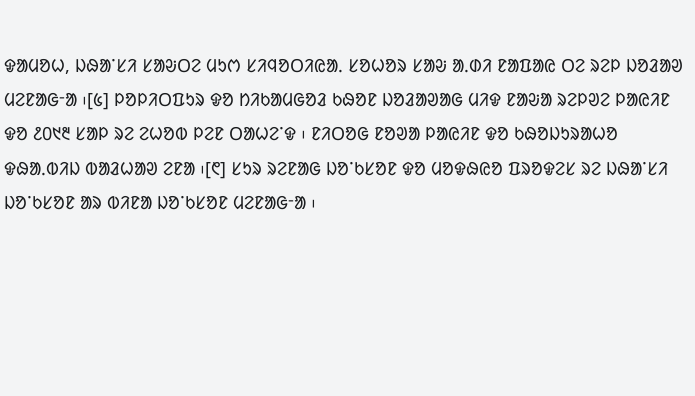ᱫᱟᱢᱚᱦ, ᱡᱷᱟᱸᱥᱤ ᱥᱟᱶᱛᱮ ᱢᱩᱬ ᱥᱤᱧᱚᱛᱤᱭᱟᱹ ᱥᱚᱦᱚᱨ ᱥᱟᱶ ᱟᱹᱰᱤ ᱱᱟᱯᱟᱭ ᱛᱮ ᱨᱮᱞ ᱡᱚᱲᱟᱣ ᱢᱮᱱᱟᱜᱼᱟ ᱾[᱕] ᱞᱚᱞᱤᱛᱯᱩᱨ ᱫᱚ ᱴᱤᱠᱟᱢᱜᱚᱲ ᱠᱷᱚᱱ ᱡᱚᱲᱟᱣᱟᱜ ᱢᱤᱫ ᱱᱟᱶᱟ ᱨᱮᱞᱣᱮ ᱞᱟᱭᱤᱱ ᱫᱚ ᱒᱐᱑᱓ ᱥᱟᱞ ᱨᱮ ᱮᱦᱚᱵ ᱞᱮᱱ ᱛᱟᱦᱮᱸᱫ ᱾ ᱱᱤᱛᱚᱜ ᱱᱚᱣᱟ ᱞᱟᱭᱤᱱ ᱫᱚ ᱠᱷᱚᱡᱩᱨᱟᱦᱚ ᱫᱷᱟᱹᱵᱤᱡ ᱵᱟᱲᱦᱟᱣ ᱮᱱᱟ ᱾[᱖] ᱥᱩᱨ ᱨᱮᱱᱟᱜ ᱡᱚᱸᱠᱥᱚᱱ ᱫᱚ ᱢᱚᱫᱷᱭᱚ ᱯᱨᱚᱫᱮᱥ ᱨᱮ ᱡᱷᱟᱸᱥᱤ ᱡᱚᱸᱠᱥᱚᱱ ᱟᱨ ᱵᱤᱱᱟ ᱡᱚᱸᱠᱥᱚᱱ ᱢᱮᱱᱟᱜᱼᱟ ᱾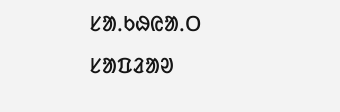ᱥᱟᱹᱠᱷᱭᱟᱹᱛ ᱥᱟᱯᱲᱟᱣ